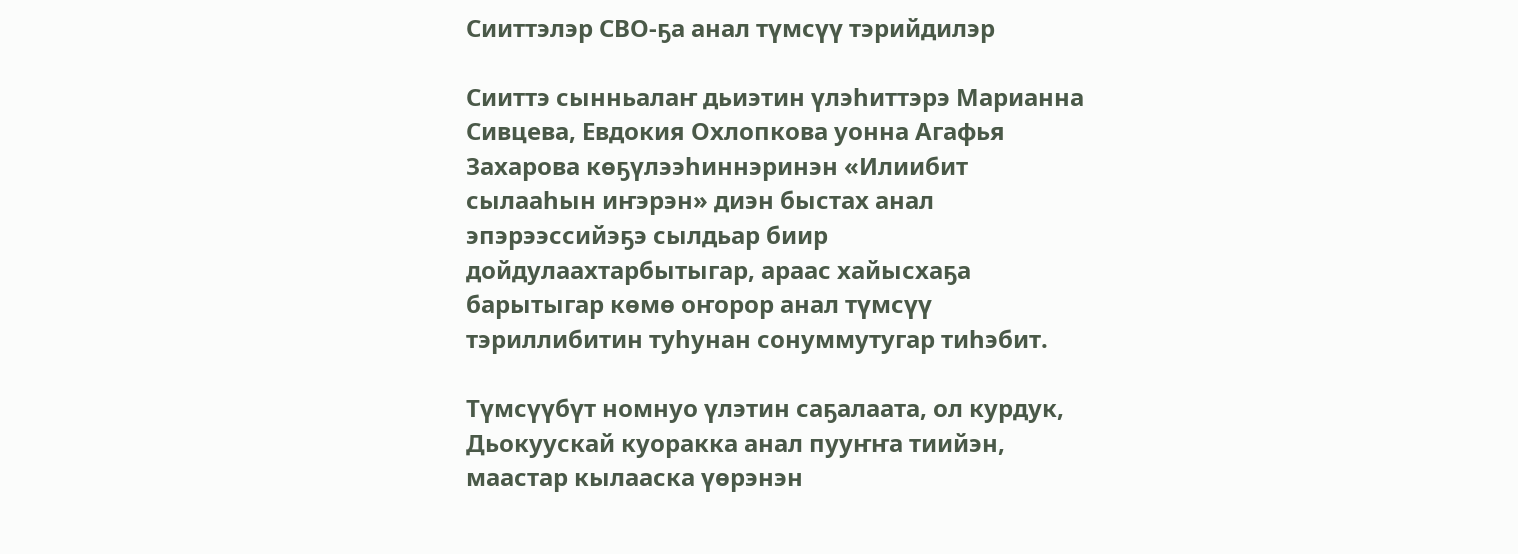Сииттэлэр СВО-ҕа анал түмсүү тэрийдилэр

Сииттэ сынньалаҥ дьиэтин үлэһиттэрэ Марианна Сивцева, Евдокия Охлопкова уонна Агафья Захарова көҕүлээһиннэринэн «Илиибит сылааһын иҥэрэн» диэн быстах анал эпэрээссийэҕэ сылдьар биир дойдулаахтарбытыгар, араас хайысхаҕа барытыгар көмө оҥорор анал түмсүү тэриллибитин туһунан сонуммутугар тиһэбит.

Түмсүүбүт номнуо үлэтин саҕалаата, ол курдук, Дьокуускай куоракка анал пууҥҥа тиийэн, маастар кылааска үөрэнэн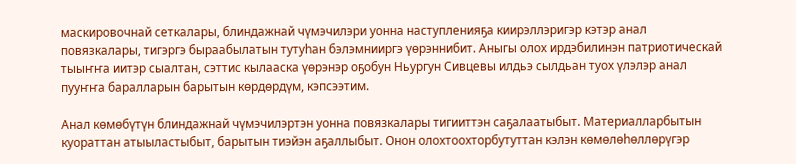маскировочнай сеткалары, блиндажнай чүмэчилэри уонна наступленияҕа киирэллэригэр кэтэр анал повязкалары, тигэргэ быраабылатын тутуһан бэлэмнииргэ үөрэннибит. Аныгы олох ирдэбилинэн патриотическай тыыҥҥа иитэр сыалтан, сэттис кылааска үөрэнэр оҕобун Ньургун Сивцевы илдьэ сылдьан туох үлэлэр анал пууҥҥа баралларын барытын көрдөрдүм, кэпсээтим.

Анал көмөбүтүн блиндажнай чүмэчилэртэн уонна повязкалары тигииттэн саҕалаатыбыт. Материалларбытын куораттан атыыластыбыт, барытын тиэйэн аҕаллыбыт. Онон олохтоохторбутуттан кэлэн көмөлөһөллөрүгэр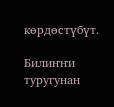көрдөстүбүт.

Билиҥҥи туругунан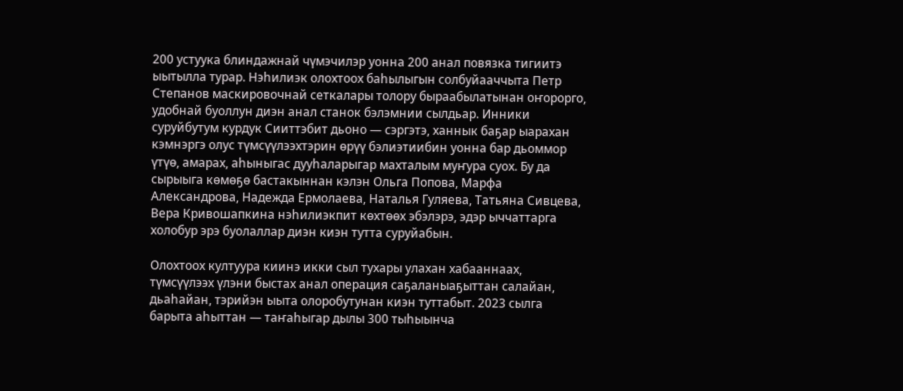200 устуука блиндажнай чүмэчилэр уонна 200 анал повязка тигиитэ ыытылла турар. Нэһилиэк олохтоох баһылыгын солбуйааччыта Петр Степанов маскировочнай сеткалары толору быраабылатынан оҥорорго, удобнай буоллун диэн анал станок бэлэмнии сылдьар. Инники суруйбутум курдук Сииттэбит дьоно — сэргэтэ, ханнык баҕар ыарахан кэмнэргэ олус түмсүүлээхтэрин өрүү бэлиэтиибин уонна бар дьоммор үтүө, амарах, аһыныгас дууһаларыгар махталым муҥура суох. Бу да сырыыга көмөҕө бастакыннан кэлэн Ольга Попова, Марфа Александрова, Надежда Ермолаева, Наталья Гуляева, Татьяна Сивцева, Вера Кривошапкина нэһилиэкпит көхтөөх эбэлэрэ, эдэр ыччаттарга холобур эрэ буолаллар диэн киэн тутта суруйабын.

Олохтоох култуура киинэ икки сыл тухары улахан хабааннаах, түмсүүлээх үлэни быстах анал операция саҕаланыаҕыттан салайан, дьаһайан, тэрийэн ыыта олоробутунан киэн туттабыт. 2023 сылга барыта аһыттан — таҥаһыгар дылы 300 тыһыынча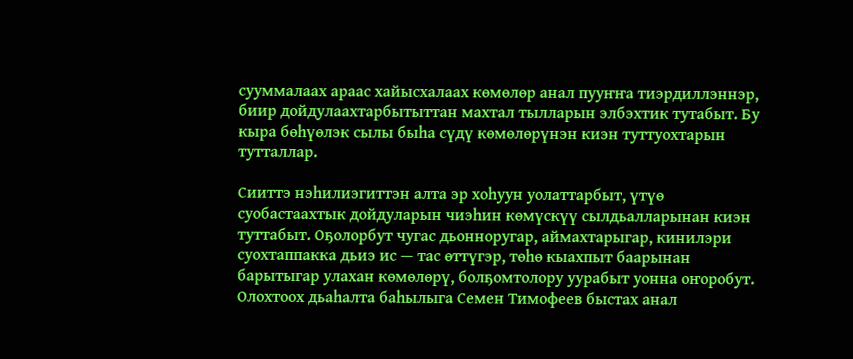сууммалаах араас хайысхалаах көмөлөр анал пууҥҥа тиэрдиллэннэр, биир дойдулаахтарбытыттан махтал тылларын элбэхтик тутабыт. Бу кыра бөһүөлэк сылы быһа сүдү көмөлөрүнэн киэн туттуохтарын тутталлар.

Сииттэ нэһилиэгиттэн алта эр хоһуун уолаттарбыт, үтүө суобастаахтык дойдуларын чиэһин көмүскүү сылдьалларынан киэн туттабыт. Оҕолорбут чугас дьонноругар, аймахтарыгар, кинилэри суохтаппакка дьиэ ис — тас өттүгэр, төһө кыахпыт баарынан барытыгар улахан көмөлөрү, болҕомтолору уурабыт уонна оҥоробут. Олохтоох дьаһалта баһылыга Семен Тимофеев быстах анал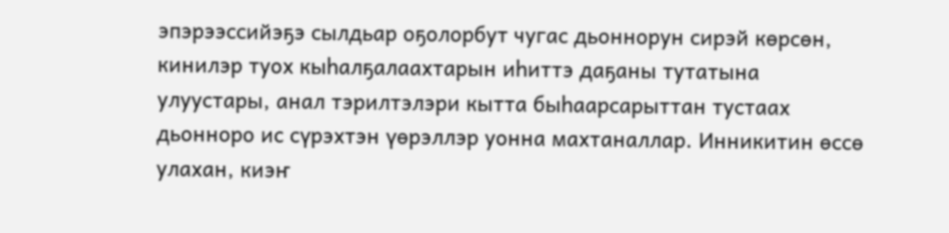эпэрээссийэҕэ сылдьар оҕолорбут чугас дьоннорун сирэй көрсөн, кинилэр туох кыһалҕалаахтарын иһиттэ даҕаны тутатына улуустары, анал тэрилтэлэри кытта быһаарсарыттан тустаах дьонноро ис сүрэхтэн үөрэллэр уонна махтаналлар. Инникитин өссө улахан, киэҥ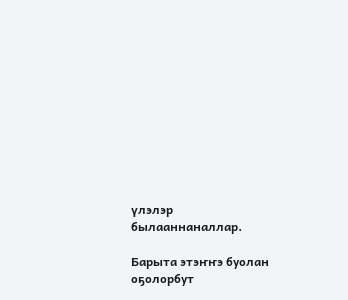үлэлэр былааннаналлар.

Барыта этэҥҥэ буолан оҕолорбут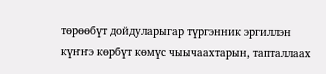төрөөбүт дойдуларыгар түргэнник эргиллэн күҥҥэ көрбүт көмүс чыычаахтарын, тапталлаах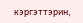кэргэттэрин,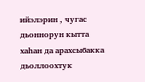ийэлэрин , чугас дьоннорун кытта хаһан да арахсыбакка дьоллоохтук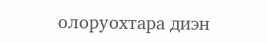олоруохтара диэн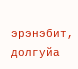эрэнэбит, долгуйа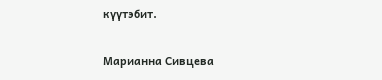күүтэбит.

Марианна Сивцева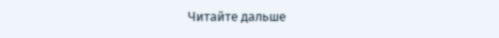Читайте дальше